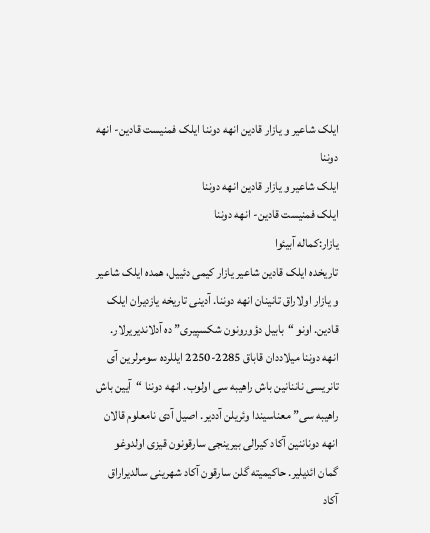ایلک شاعیر و یازار قادین انهه دوننا ایلک فمنیست قادین- انهه دوننا
ایلک شاعیر و یازار قادین انهه دوننا
ایلک فمنیست قادین- انهه دوننا
یازار:کماله آبیئوا
تاریخده ایلک قادین شاعیر یازار کیمی دئییل، همده ایلک شاعیر و یازار اولاراق تانینان انهه دوننا. آدینی تاریخه یازدیران ایلک قادین. اونو “بابیل دؤورونون شکسپیری” ده آدلاندیریرلار.
انهه دوننا میلاددان قاباق 2285-2250 ایللرده سومرلرین آی تانریسی ناننانین باش راهیبه سی اولوب. انهه دوننا “آیین باش راهیبه سی” معناسیندا وئریلن آددیر. اصیل آدی نامعلوم قالان انهه دوناننین آکاد کیرالی بیرینجی سارقونون قیزی اولدوغو گمان ائدیلیر. حاکیمیته گلن سارقون آکاد شهرینی سالدیراراق آکاد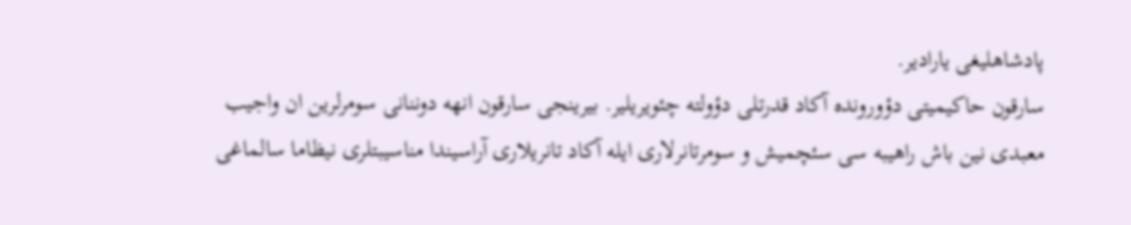پادشاهلیغی یارادیر.
سارقون حاکیمیتی دؤورونده آکاد قدرتلی دؤولته چئویریلیر. بیرینجی سارقون انهه دوننانی سومرلرین ان واجیب معبدی نین باش راهیبه سی سئچمیش و سومرتانرلاری ایله آکاد تانریلاری آراسیندا مناسیبتلری نیظاما سالماغی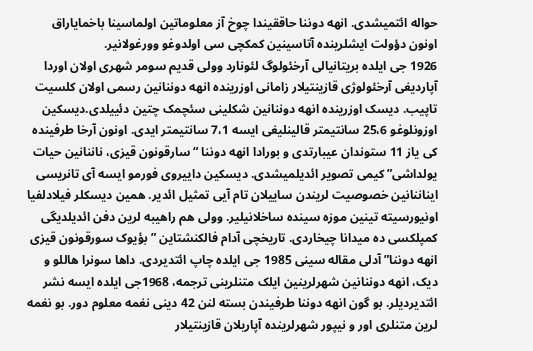حواله ائتمیشدی. انهه دوننا حاققیندا چوخ آز معلوماتین اولماسینا باخمایاراق اونون دؤولت ایشلرینده آتاسینین کمکچی سی اولدوغو وورغولانیر.
1926 جی ایلده بریتانیالی آرخئولوگ لئونارد وولی قدیم سومر شهری اولان اوردا آپاردیغی آرخئولوژی قازینتیلار زامانی اوزرینده انهه دوننانین رسمی اولان کلسیت تاپیب. دیسک اوزرینده انهه دوننانین شکلینی سئچمک چتین دئییلدی.دیسکین اوزونلوغو 25،6 سانتیمتر قالینلیغی ایسه 7،1 سانتیمتر ایدی. اونون آرخا طرفینده کی یاز 11 ستوندان عیبارتدی و بورادا انهه دوننا “سارقونون قیزی، ناننانین حیات یولداشی” کیمی تصویر ائدیلمیشدی. دیسکین داییروی فورمو ایسه آی تانریسی ایناننانین خصوصیت لریندن ساییلان تام آیی تمثیل ائدیر. همین دیسکلر فیلادلفیا اونیورسیته تینین موزه سینده ساخلانیلیر. وولی هم راهیبه لرین دفن ائدیلدیگی کمپلکسی ده میدانا چیخاردی. تاریخچی آدام فالکنشتاین ” بؤیوک سورقونون قیزی انهه دوننا” آدلی مقاله سینی 1985 جی ایلده چاپ ائتدیردی. داها سونرا هاللو و دیک، انهه دوننانین شهرلرینین ایلک متنلرینی ترجمه، 1968جی ایلده ایسه نشر ائتدیردیلر. بو گون انهه دوننا طرفیندن بسته لنن 42 دینی نغمه معلوم دور. بو نغمه لرین متنلری اور و نیپور شهرلرینده آپاریلان قازینتیلار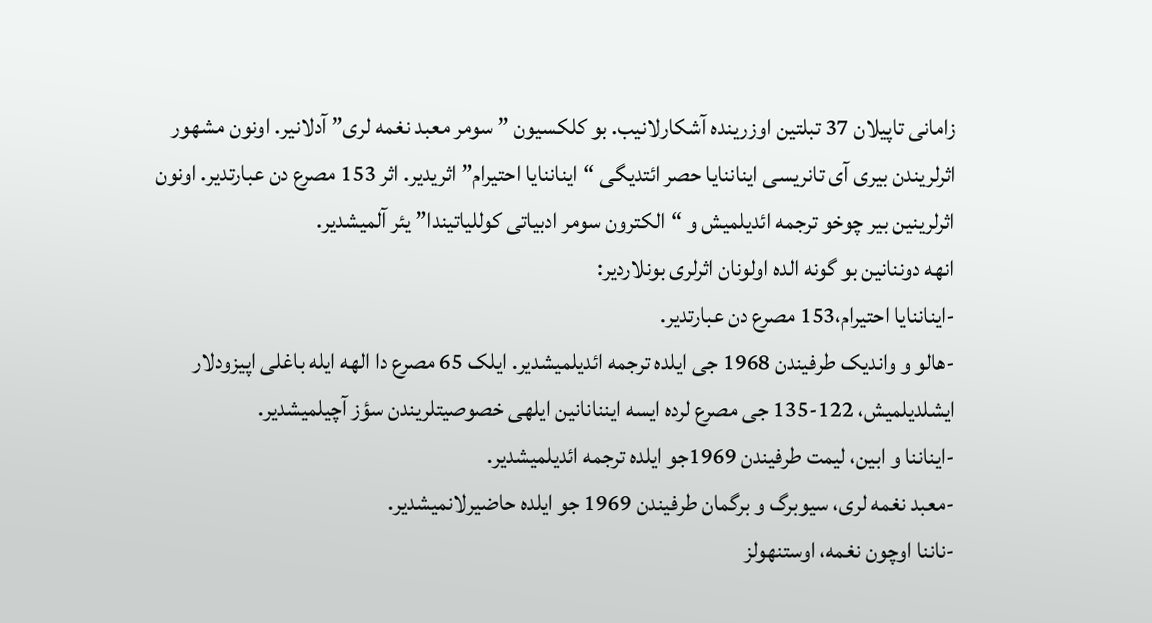زامانی تاپیلان 37 تبلتین اوزرینده آشکارلانیب. بو کلکسیون ” سومر معبد نغمه لری” آدلانیر. اونون مشهور اثرلریندن بیری آی تانریسی ایناننایا حصر ائتدیگی “ایناننایا احتیرام” اثریدیر. اثر 153 مصرع دن عبارتدیر. اونون اثرلرینین بیر چوخو ترجمه ائدیلمیش و “الکترون سومر ادبیاتی کوللیاتیندا” یئر آلمیشدیر.
انهه دوننانین بو گونه الده اولونان اثرلری بونلاردیر:
-ایناننایا احتیرام،153 مصرع دن عبارتدیر.
-هالو و واندیک طرفیندن 1968 جی ایلده ترجمه ائدیلمیشدیر. ایلک 65 مصرع دا الهه ایله باغلی اپیزودلار ایشلدیلمیش، 122-135 جی مصرع لرده ایسه ایننانانین ایلهی خصوصیتلریندن سؤز آچیلمیشدیر.
-ایناننا و ابین، لیمت طرفیندن 1969جو ایلده ترجمه ائدیلمیشدیر.
-معبد نغمه لری، سیوبرگ و برگمان طرفیندن 1969 جو ایلده حاضیرلانمیشدیر.
-ناننا اوچون نغمه، اوستنهولز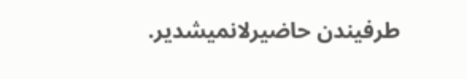طرفیندن حاضیرلانمیشدیر.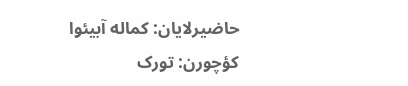حاضیرلایان: کماله آبیئوا
کؤچورن: تورک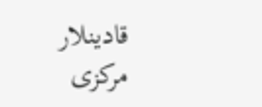قادینلار مرکزی